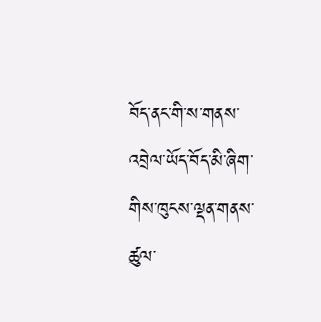བོད་ནང་གི་ས་གནས་འབྲེལ་ཡོད་བོད་མི་ཞིག་གིས་ཁུངས་ལྡན་གནས་ཚུལ་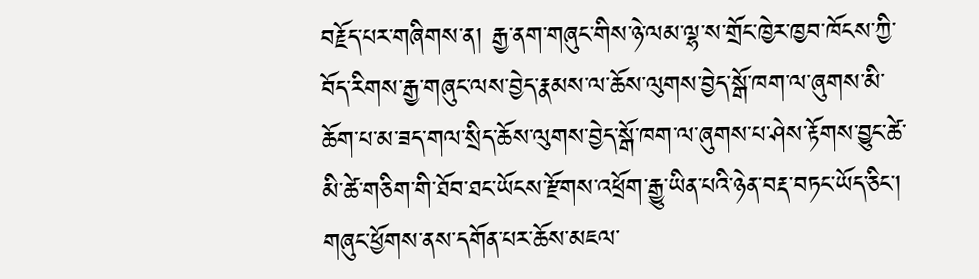བརྗོད་པར་གཞིགས་ན། རྒྱ་ནག་གཞུང་གིས་ཉེ་ལམ་ལྷ་ས་གྲོང་ཁྱེར་ཁྱབ་ཁོངས་ཀྱི་བོད་རིགས་རྒྱ་གཞུང་ལས་བྱེད་རྣམས་ལ་ཆོས་ལུགས་བྱེད་སྒོ་ཁག་ལ་ཞུགས་མི་ཆོག་པ་མ་ཟད་གལ་སྲིད་ཆོས་ལུགས་བྱེད་སྒོ་ཁག་ལ་ཞུགས་པ་ཤེས་རྟོགས་བྱུང་ཚེ་མི་ཚེ་གཅིག་གི་ཐོབ་ཐང་ཡོངས་རྫོགས་འཕྲོག་རྒྱུ་ཡིན་པའི་ཉེན་བརྡ་བཏང་ཡོད་ཅིང་། གཞུང་ཕྱོགས་ནས་དགོན་པར་ཆོས་མཇལ་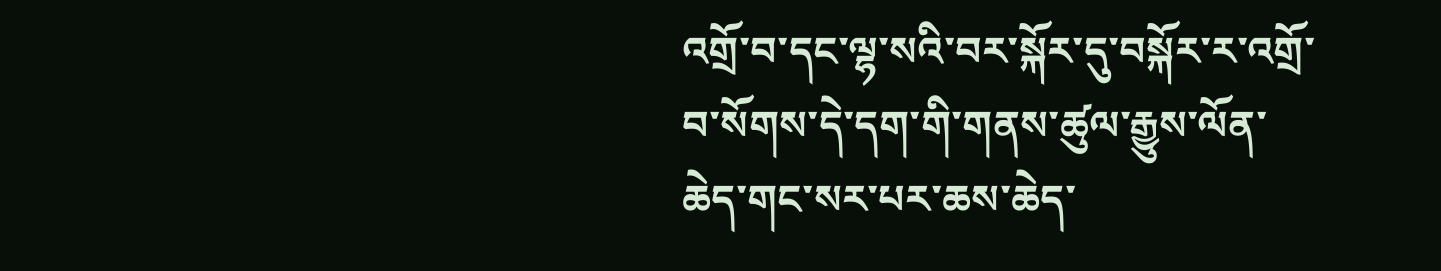འགྲོ་བ་དང་ལྷ་སའི་བར་སྐོར་དུ་བསྐོར་ར་འགྲོ་བ་སོགས་དེ་དག་གི་གནས་ཚུལ་རྒྱུས་ལོན་ཆེད་གང་སར་པར་ཆས་ཆེད་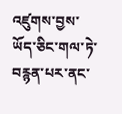འཛུགས་བྱས་ཡོད་ཅིང་གལ་ཏེ་བརྙན་པར་ནང་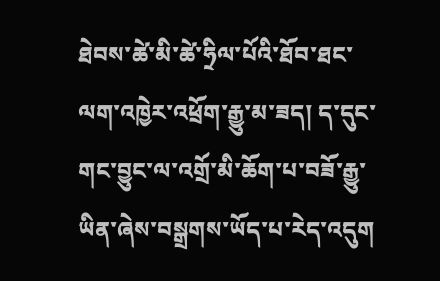ཐེབས་ཚེ་མི་ཚེ་ཧྲིལ་པོའི་ཐོབ་ཐང་ལག་འཁྱེར་འཕྲོག་རྒྱུ་མ་ཟད། ད་དུང་གང་བྱུང་ལ་འགྲོ་མི་ཆོག་པ་བཟོ་རྒྱུ་ཡིན་ཞེས་བསྒྲགས་ཡོད་པ་རེད་འདུག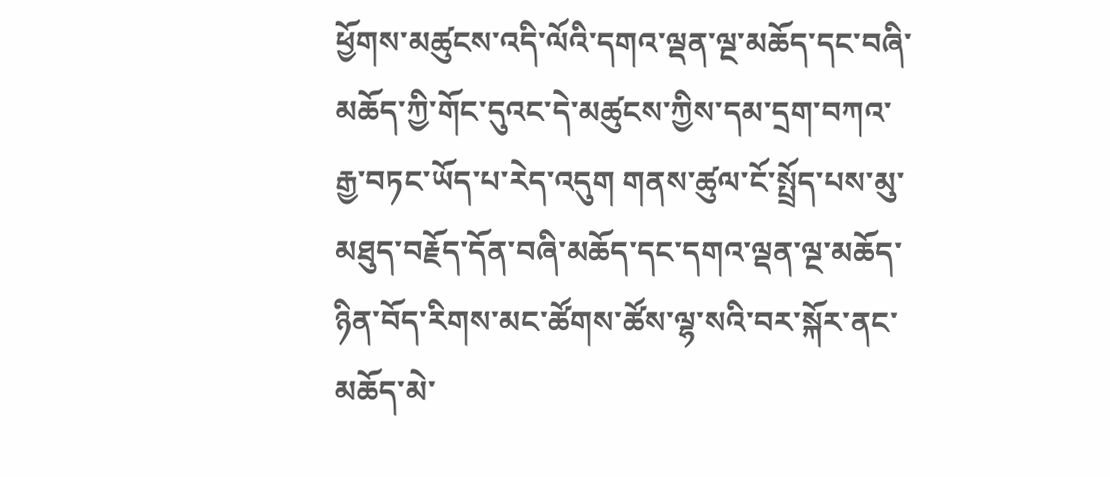ཕྱོགས་མཚུངས་འདི་ལོའི་དགའ་ལྡན་ལྔ་མཆོད་དང་བཞི་མཆོད་ཀྱི་གོང་དུའང་དེ་མཚུངས་ཀྱིས་དམ་དྲག་བཀའ་རྒྱ་བཏང་ཡོད་པ་རེད་འདུག གནས་ཚུལ་ངོ་སྤྲོད་པས་མུ་མཐུད་བརྗོད་དོན་བཞི་མཆོད་དང་དགའ་ལྡན་ལྔ་མཆོད་ཉིན་བོད་རིགས་མང་ཚོགས་ཚོས་ལྷ་སའི་བར་སྐོར་ནང་མཆོད་མེ་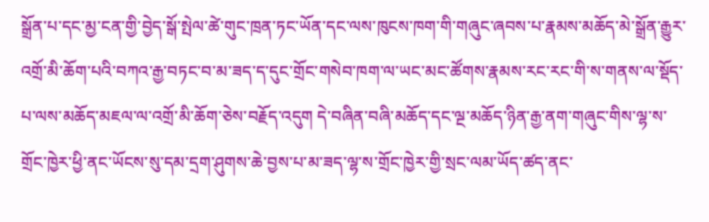སྒྲོན་པ་དང་མྱ་ངན་གྱི་བྱེད་སྒོ་སྤེལ་ཚེ་གུང་ཁྲན་ཏང་ཡོན་དང་ལས་ཁུངས་ཁག་གི་གཞུང་ཞབས་པ་རྣམས་མཆོད་མེ་སྒྲོན་རྒྱུར་འགྲོ་མི་ཆོག་པའི་བཀའ་རྒྱ་བཏང་བ་མ་ཟད་ད་དུང་གྲོང་གསེབ་ཁག་ལ་ཡང་མང་ཚོགས་རྣམས་རང་རང་གི་ས་གནས་ལ་སྡོད་པ་ལས་མཆོད་མཇལ་ལ་འགྲོ་མི་ཆོག་ཅེས་བརྗོད་འདུག དེ་བཞིན་བཞི་མཆོད་དང་ལྔ་མཆོད་ཉིན་རྒྱ་ནག་གཞུང་གིས་ལྷ་ས་གྲོང་ཁྱེར་ཕྱི་ནང་ཡོངས་སུ་དམ་དྲག་ཤུགས་ཆེ་བྱས་པ་མ་ཟད་ལྷ་ས་གྲོང་ཁྱེར་གྱི་སྲང་ལམ་ཡོད་ཚད་ནང་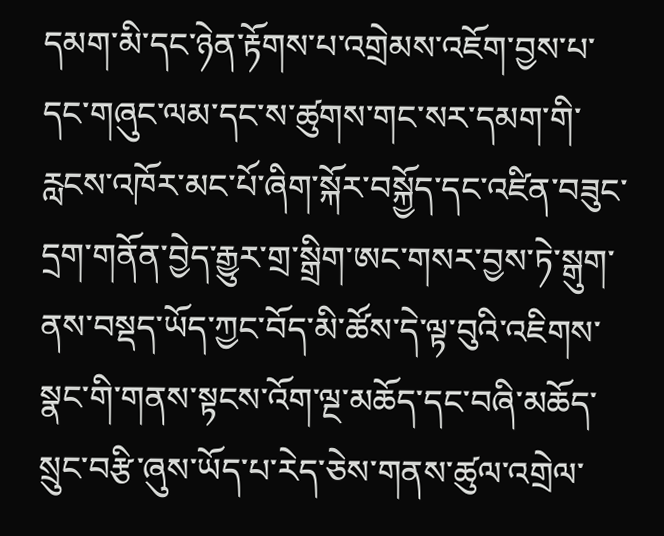དམག་མི་དང་ཉེན་རྟོགས་པ་འགྲེམས་འཇོག་བྱས་པ་དང་གཞུང་ལམ་དང་ས་ཚུགས་གང་སར་དམག་གི་རླངས་འཁོར་མང་པོ་ཞིག་སྐོར་བསྐྱོད་དང་འཛིན་བཟུང་དྲག་གནོན་བྱེད་རྒྱུར་གྲ་སྒྲིག་ཨང་གསར་བྱས་ཏེ་སྒུག་ནས་བསྡད་ཡོད་ཀྱང་བོད་མི་ཚོས་དེ་ལྟ་བུའི་འཇིགས་སྣང་གི་གནས་སྟངས་འོག་ལྔ་མཆོད་དང་བཞི་མཆོད་སྲུང་བརྩི་ཞུས་ཡོད་པ་རེད་ཅེས་གནས་ཚུལ་འགྲེལ་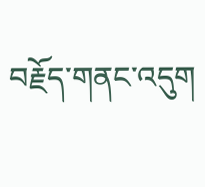བརྗོད་གནང་འདུག